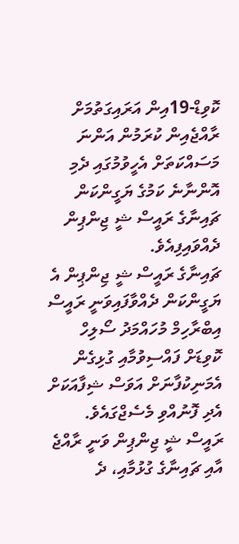ކޮވިޑް-19އިން އަރައިގަތުމަށް ރާއްޖެއިން ކުރަމުން އަންނަ މަސައްކަތަށް އެހީވުމުގައި ދެމި އޮންނާނެ ކަމުގެ ޔަގީންކަން ޗައިނާގެ ރައީސް ޝީ ޖިންޕިން ދެއްވައިފިއެވެ.
ޗައިނާގެ ރައީސް ޝީ ޖިންޕިން އެ ޔަގީންކަން ދެއްވާފައިވަނީ ރައީސް އިބްރާހިމް މުހައްމަދު ސޯލިހް ކޮވިޑަށް ފައްސިވުމާއި ގުޅިގެން އެމަނިކުފާނަށް އަވަސް ޝިފާއަކަށް އެދި ފޮނުއްވި މެސެޖްގައެވެ.
ރައީސް ޝީ ޖިންޕިން ވަނީ ރާއްޖެ އާއި ޗައިނާގެ ގުޅުމާއި، ދެ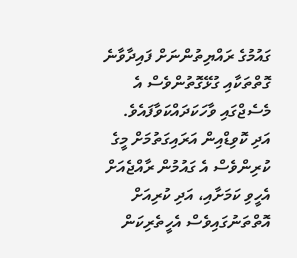ގައުމުގެ ރައްޔިތުންނަށް ފައިދާވާނެ ގޮތްތަކާއި ގުޅޭގޮތުންވެސް އެ މެސެޖްގައި ވާހަކަދައްކަވާފައެވެ.
އަދި ކޮވިޑްއިން އަރައިގަތުމަށް މީގެ ކުރިންވެސް އެ ގައުމުން ރާއްޖެއަށް އެހީވި ކަމަށާއި، އަދި ކުރިއަށް އޮތްތަނުގައިވެސް އެހީތެރިކަން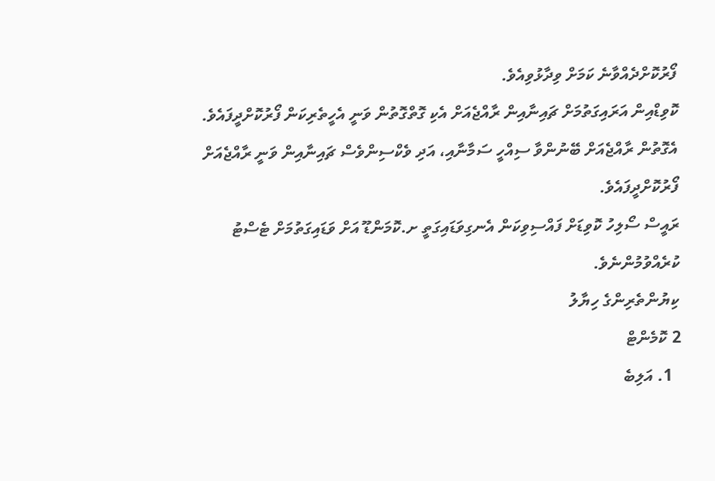ފޯރުކޮށްދެއްވާނެ ކަމަށް ވިދާޅުވިއެވެ.
ކޮވިޑްއިން އަރައިގަތުމަށް ޗައިނާއިން ރާއްޖެއަށް އެކި ގޮތްގޮތުން ވަނީ އެހީތެރިކަން ފޯރުކޮށްދީފައެވެ. އެގޮތުން ރާއްޖެއަށް ބޭނުންވާ ސިއްހީ ސަމާނާއި، އަދި ވެކްސިންވެސް ޗައިނާއިން ވަނީ ރާއްޖެއަށް ފޯރުކޮށްދީފައެވެ.
ރައީސް ސޯލިހު ކޮވިޑަށް ފައްސިވިކަން އެނގިވަޑައިގަތީ ށ.ކޮމަންޑޫ އަށް ވަޑައިގަތުމަށް ޓެސްޓު ކުރެއްވުމުންނެވެ.
ކިޔުންތެރިންގެ ހިޔާލު
2 ކޮމެންޓް
  1. އަލިބެ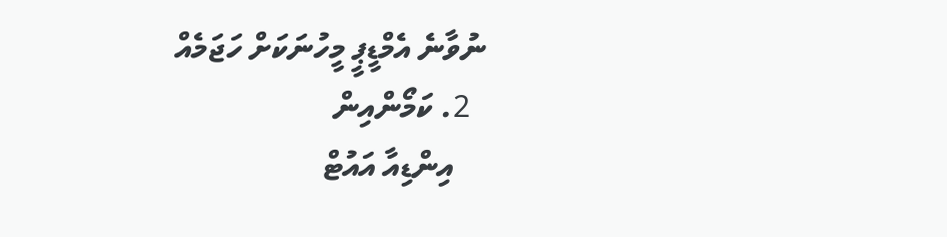ނުވާނެ އެމްޑީޕީ މީހުނަކަށް ހަޖަމެއް
  2. ކަމޯންއިން
    އިންޑިއާ އައުޓް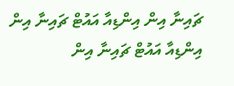ޗައިނާ އިން އިންޑިއާ އައުޓް ޗައިނާ އިން އިންޑިއާ އައުޓް ޗައިނާ އިން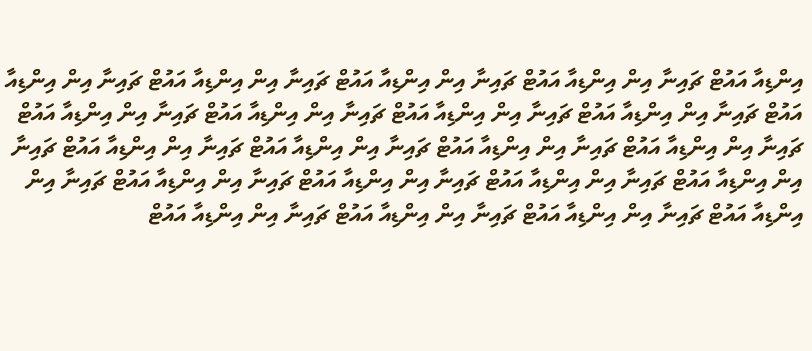އިންޑިއާ އައުޓް ޗައިނާ އިން އިންޑިއާ އައުޓް ޗައިނާ އިން އިންޑިއާ އައުޓް ޗައިނާ އިން އިންޑިއާ އައުޓް ޗައިނާ އިން އިންޑިއާ އައުޓް ޗައިނާ އިން އިންޑިއާ އައުޓް ޗައިނާ އިން އިންޑިއާ އައުޓް ޗައިނާ އިން އިންޑިއާ އައުޓް ޗައިނާ އިން އިންޑިއާ އައުޓް ޗައިނާ އިން އިންޑިއާ އައުޓް ޗައިނާ އިން އިންޑިއާ އައުޓް ޗައިނާ އިން އިންޑިއާ އައުޓް ޗައިނާ އިން އިންޑިއާ އައުޓް ޗައިނާ އިން އިންޑިއާ އައުޓް ޗައިނާ އިން އިންޑިއާ އައުޓް ޗައިނާ އިން އިންޑިއާ އައުޓް ޗައިނާ އިން އިންޑިއާ އައުޓް ޗައިނާ އިން އިންޑިއާ އައުޓް ޗައިނާ އިން އިންޑިއާ އައުޓް ޗައިނާ އިން އިންޑިއާ އައުޓް ޗައިނާ އިން އިންޑިއާ އައުޓް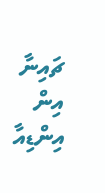ޗައިނާ އިން އިންޑިއާ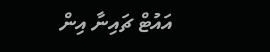އައުޓް ޗައިނާ އިން